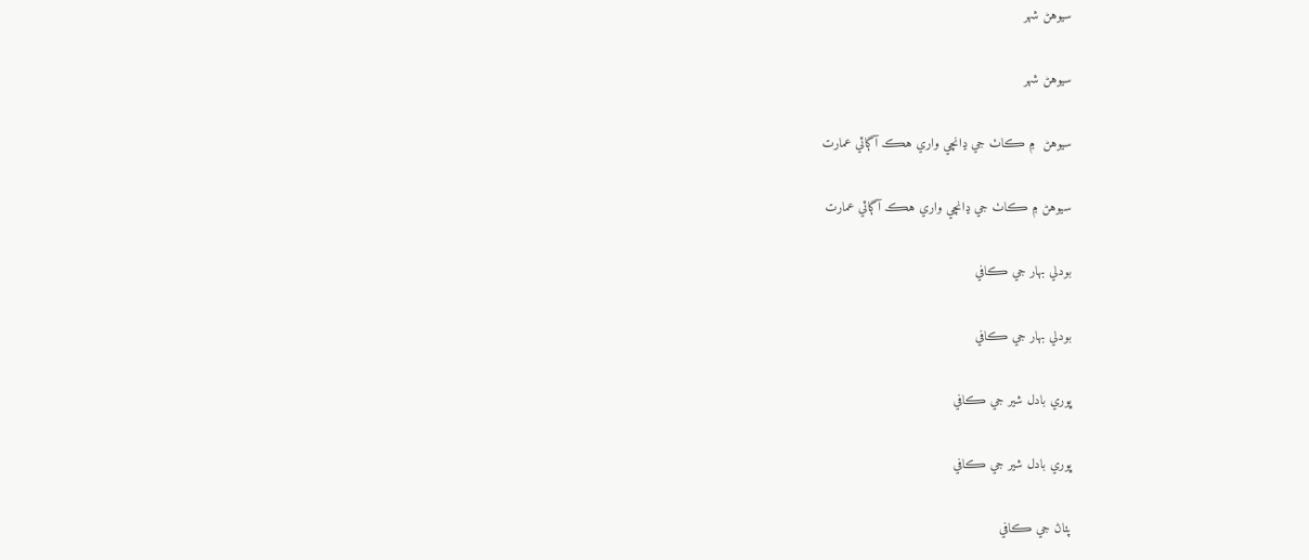سيوهڻ شهر

سيوهڻ شهر

سيوهڻ  ۾ ڪاٺ جي ڍانچي واري هڪ آڳاٽي عمارت

سيوهڻ ۾ ڪاٺ جي ڍانچي واري هڪ آڳاٽي عمارت

بودلي بهار جي ڪافي

بودلي بهار جي ڪافي

ڀوري بادل شير جي ڪافي

ڀوري بادل شير جي ڪافي

پٺاڻ جي ڪافي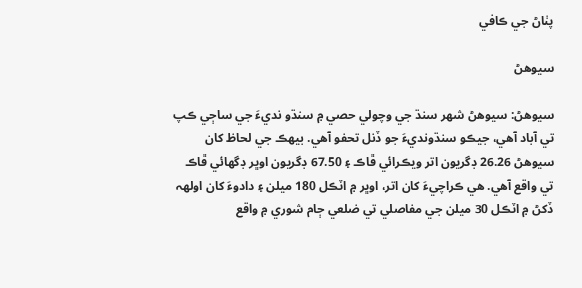پٺاڻ جي ڪافي

سيوهڻ

سيوهڻ: سيوهڻ شھر سنڌ جي وچولي حصي ۾ سنڌو نديءَ جي ساڄي ڪپ تي آباد آهي، جيڪو سنڌونديءَ جو ڏنل تحفو آهي. بيهڪ جي لحاظ کان سيوهڻ 26.26 ڊگريون اتر ويڪرائي ڦاڪ ۽ 67.50 ڊگريون اوڀر ڊگهائي ڦاڪ تي واقع آهي. هي ڪراچيءَ کان اتر، اوڀر ۾ اٽڪل 180 ميلن ۽ دادوءَ کان اولھہ ڏکڻ ۾ اٽڪل 30 ميلن جي مفاصلي تي ضلعي ڄام شوري ۾ واقع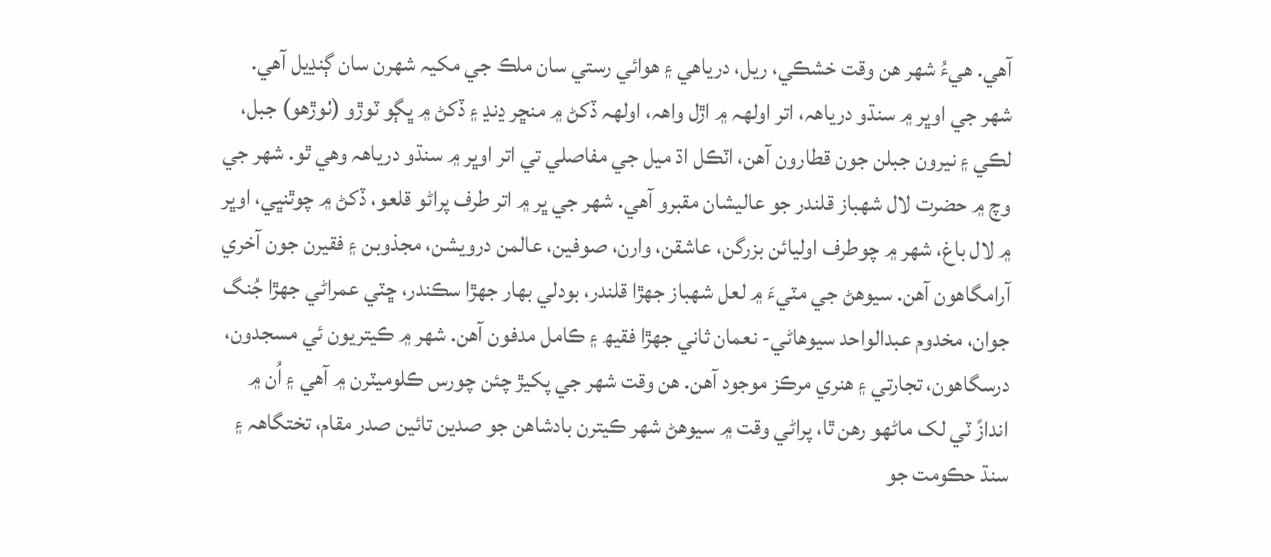آهي. هيءُ شھر هن وقت خشڪي، ريل، درياهي ۽ هوائي رستي سان ملڪ جي مکيہ شهرن سان ڳنڍيل آهي. شھر جي اوڀر ۾ سنڌو درياھہ، اتر اولھہ ۾ اڙل واھہ، اولھہ ڏکڻ ۾ منڇر ڍنڍ ۽ ڏکڻ ۾ ڀڳو ٽوڙو (ٺوڙهو) جبل، لڪي ۽ نيرون جبلن جون قطارون آهن، اٽڪل اڌ ميل جي مفاصلي تي اتر اوڀر ۾ سنڌو درياھہ وهي ٿو. شھر جي وچ ۾ حضرت لال شھباز قلندر جو عاليشان مقبرو آهي. شھر جي ڀر ۾ اتر طرف پراڻو قلعو، ڏکڻ ۾ چوٿنڀي، اوڀر ۾ لال باغ، شھر ۾ چوطرف اوليائن بزرگن، عاشقن، وارن، صوفين، عالمن درويشن، مجذوبن ۽ فقيرن جون آخري آرامگاهون آهن. سيوهڻ جي مٽيءَ ۾ لعل شھباز جھڙا قلندر، بودلي بھار جھڙا سڪندر، ڇٽي عمراڻي جھڙا جُنگ جوان، مخدوم عبدالواحد سيوهاڻي- نعمان ثاني جھڙا فقيھ ۽ ڪامل مدفون آهن. شھر ۾ ڪيتريون ئي مسجدون، درسگاهون، تجارتي ۽ هنري مرڪز موجود آهن. هن وقت شھر جي پکيڙ چئن چورس ڪلوميٽرن ۾ آهي ۽ اُن ۾ اندازً ٽي لک ماڻهو رهن ٿا، پراڻي وقت ۾ سيوهڻ شھر ڪيترن بادشاهن جو صدين تائين صدر مقام، تختگاھہ ۽ سنڌ حڪومت جو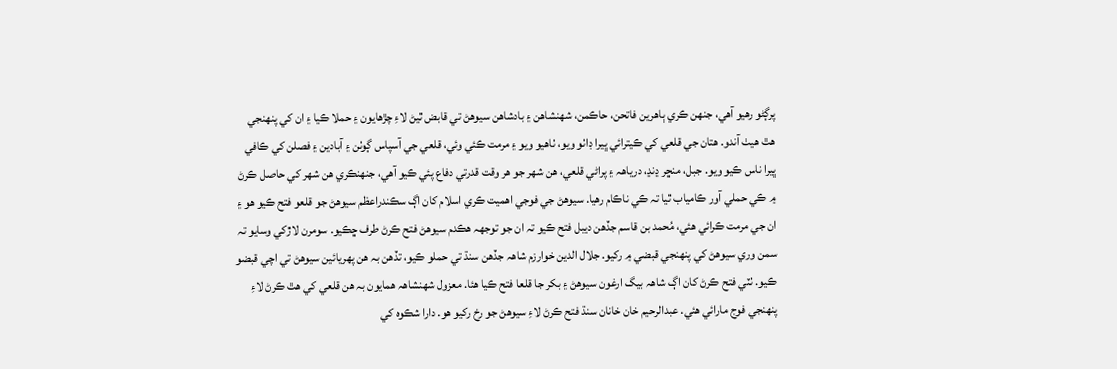پرڳڻو رهيو آهي، جنهن ڪري ٻاهرين فاتحن، حاڪمن، شهنشاهن ۽ بادشاهن سيوهڻ تي قابض ٿيڻ لاءِ چڙهايون ۽ حملا ڪيا ۽ ان کي پنھنجي هٿ هيٺ آندو. هتان جي قلعي کي ڪيترائي ڀيرا ڊاٺو ويو، ٺاهيو ويو ۽ مرمت ڪئي وئي، قلعي جي آسپاس ڳوٺن ۽ آبادين ۽ فصلن کي ڪافي ڀيرا ناس ڪيو ويو. جبل، منڇر ڍنڍ، درياھہ ۽ پراڻي قلعي، هن شھر جو هر وقت قدرتي دفاع پئي ڪيو آهي، جنهنڪري هن شھر کي حاصل ڪرڻ ۾ ڪي حملي آور ڪامياب ٿيا تہ ڪي ناڪام رهيا. سيوهڻ جي فوجي اهميت ڪري اسلام کان اڳ سڪندراعظم سيوهڻ جو قلعو فتح ڪيو هو ۽ ان جي مرمت ڪرائي هئي، مُحمد بن قاسم جڏهن ديبل فتح ڪيو تہ ان جو توجھہ هڪدم سيوهڻ فتح ڪرڻ طرف ڇڪيو. سومرن لاڙکي وسايو تہ سمن وري سيوهڻ کي پنھنجي قبضي ۾ رکيو. جلال الدين خوارزم شاھہ جڏهن سنڌ تي حملو ڪيو، تڏهن بہ هن پهريائين سيوهڻ تي اچي قبضو ڪيو. ٺٽي فتح ڪرڻ کان اڳ شاھہ بيگ ارغون سيوهڻ ۽ بکر جا قلعا فتح ڪيا هئا. معزول شهنشاھہ همايون بہ هن قلعي کي هٿ ڪرڻ لاءِ پنھنجي فوج مارائي هئي. عبدالرحيم خان خانان سنڌ فتح ڪرڻ لاءِ سيوهڻ جو رخ رکيو هو. دارا شڪوہ کي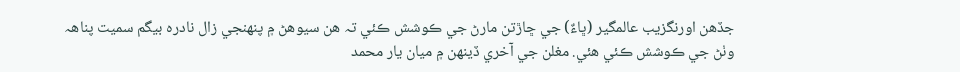جڏهن اورنگزيب عالمگير (ڀاءٌ) جي ڇاڙتن مارڻ جي ڪوشش ڪئي تہ هن سيوهڻ ۾ پنھنجي زال نادرہ بيگم سميت پناھہ وٺڻ جي ڪوشش ڪئي هئي. مغلن جي آخري ڏينهن ۾ ميان يار محمد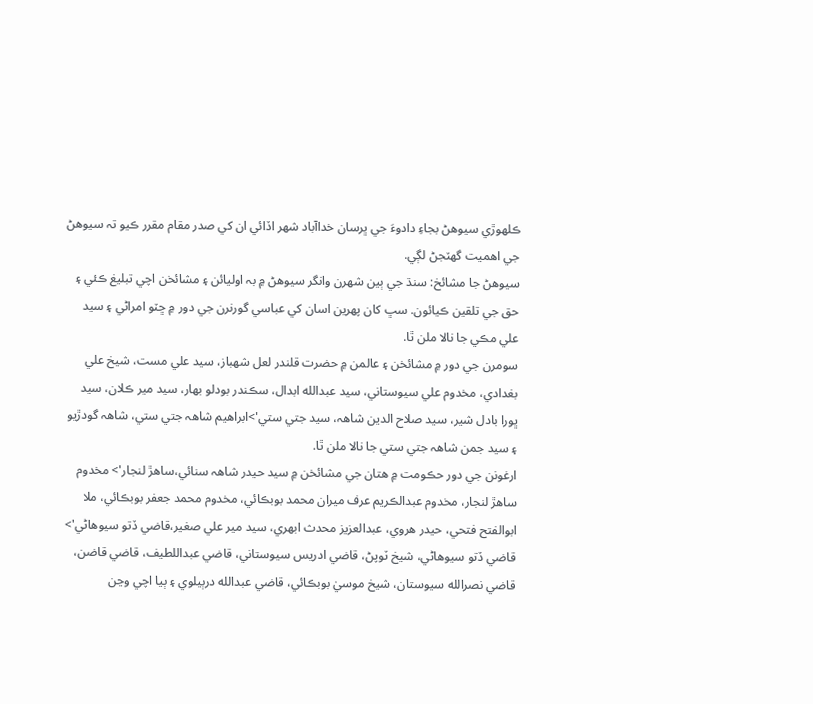ڪلهوڙي سيوهڻ بجاءِ دادوءَ جي ڀرسان خداآباد شھر اڏائي ان کي صدر مقام مقرر ڪيو تہ سيوهڻ جي اهميت گهٽجڻ لڳي.
سيوهڻ جا مشائخ: سنڌ جي ٻين شهرن وانگر سيوهڻ ۾ بہ اوليائن ۽ مشائخن اچي تبليغ ڪئي ۽ حق جي تلقين ڪيائون. سڀ کان پهرين اسان کي عباسي گورنرن جي دور ۾ ڇٽو امراڻي ۽ سيد علي مڪي جا نالا ملن ٿا.
سومرن جي دور ۾ مشائخن ۽ عالمن ۾ حضرت قلندر لعل شهباز، سيد علي مست، شيخ علي بغدادي، مخدوم علي سيوستاني، سيد عبدالله ابدال، سڪندر بودلو بهار، سيد مير ڪلان، سيد ڀورا بادل شير، سيد صلاح الدين شاھہ، سيد جتي ستي'>ابراهيم شاھہ جتي ستي، شاھہ گودڙيو ۽ سيد جمن شاھہ جتي ستي جا نالا ملن ٿا.
ارغونن جي دور حڪومت ۾ هتان جي مشائخن ۾ سيد حيدر شاھہ سنائي،ساهڙ لنجار'> مخدوم ساهڙ لنجار، مخدوم عبدالڪريم عرف ميران محمد بوبڪائي، مخدوم محمد جعفر بوبڪائي، ملا ابوالفتح فتحي، حيدر هروي، عبدالعزيز محدث ابهري، سيد مير علي صغير،قاضي ڏتو سيوهاڻي'> قاضي ڏتو سيوهاڻي، شيخ ٽوپڻ، قاضي ادريس سيوستاني، قاضي عبداللطيف، قاضي قاضن، قاضي نصرالله سيوستان، شيخ موسيٰ بوبڪائي، قاضي عبدالله درٻيلوي ۽ ٻيا اچي وڃن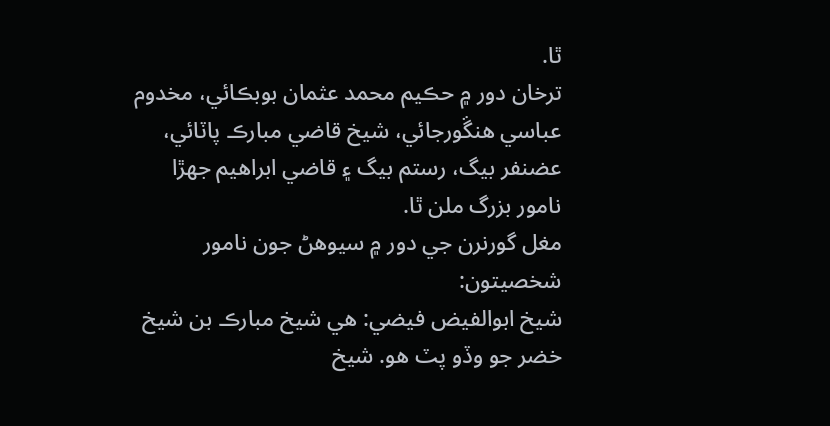ٿا.
ترخان دور ۾ حڪيم محمد عثمان بوبڪائي، مخدوم عباسي هنڱورجائي، شيخ قاضي مبارڪ پاٽائي، عضنفر بيگ، رستم بيگ ۽ قاضي ابراهيم جھڙا نامور بزرگ ملن ٿا.
مغل گورنرن جي دور ۾ سيوهڻ جون نامور شخصيتون:
شيخ ابوالفيض فيضي: هي شيخ مبارڪ بن شيخ خضر جو وڏو پٽ هو. شيخ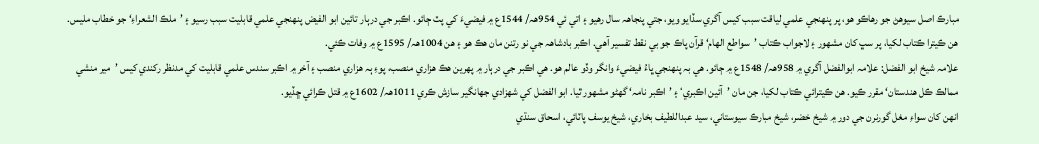مبارڪ اصل سيوهڻ جو رهاڪو هو، پر پنھنجي علمي لياقت سبب کيس آگري سڏايو ويو، جتي پنجاھہ سال رهيو ۽ اتي ئي 954ھہ/ 1544ع ۾ فيضيءَ کي پٽ ڄائو. اڪبر جي درٻار تائين ابو الفيض پنھنجي علمي قابليت سبب رسيو ۽ ’ملڪ الشعراءِ‘ جو خطاب مليس. هن ڪيترا ڪتاب لکيا، پر سڀ کان مشھور ۽ لاجواب ڪتاب ’سواطع الھام‘ قرآن پاڪ جو بي نقط تفسير آهي. اڪبر بادشاھہ جي نو رتنن مان هڪ هو ۽ هن 1004ھہ/ 1595ع ۾ وفات ڪئي.
علامہ شيخ ابو الفضل: علامہ ابوالفضل آگري ۾ 958ھہ/ 1548ع ۾ ڄائو. هي بہ پنھنجي ڀاءُ فيضيءَ وانگر وڏو عالم هو. هي اڪبر جي درٻار ۾ پهرين هڪ هزاري منصب، پوءِ ٻہ هزاري منصب ۽ آخر ۾ اڪبر سندس علمي قابليت کي مدنظر رکندي کيس ’مير منشي ممالڪ ڪل هندستان‘ مقرر ڪيو. هن ڪيترائي ڪتاب لکيا، جن مان ’آئين اڪبري‘ ۽ ’اڪبر نامہ‘ گهڻو مشھور ٿيا. ابو الفضل کي شھزادي جھانگير سازش ڪري 1011ھہ/ 1602ع ۾ قتل ڪرائي ڇڏيو.
انهن کان سواءِ مغل گورنرن جي دور ۾ شيخ خضر، شيخ مبارڪ سيوستاني، سيد عبداللطيف بخاري، شيخ يوسف پاٽائي، اسحاق سنڌي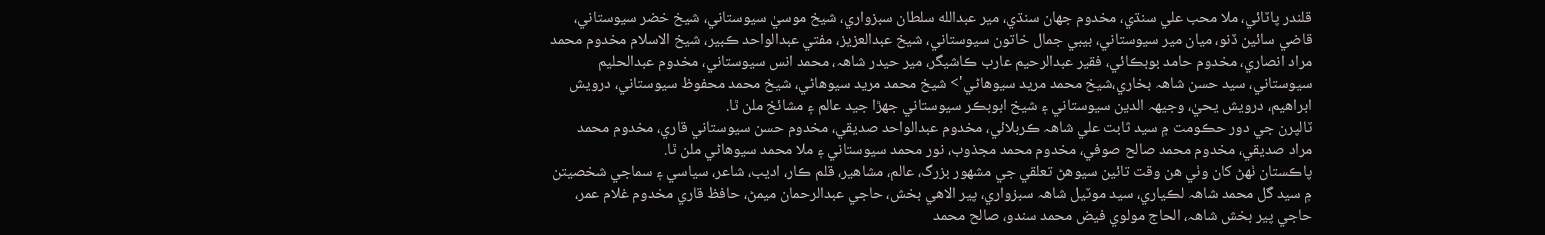قلندر پاٽائي، ملا محب علي سنڌي، مخدوم جھان سنڌي، مير عبدالله سلطان سبزواري، شيخ موسيٰ سيوستاني، شيخ خضر سيوستاني، قاضي سائين ڏنو، ميان مير سيوستاني، بيبي جمال خاتون سيوستاني، شيخ عبدالعزيز، مفتي عبدالواحد ڪبير، شيخ الاسلام مخدوم محمد مراد انصاري، مخدوم حامد بوبڪائي، فقير عبدالرحيم عارب ڪاشيگر، مير حيدر شاھہ، محمد انس سيوستاني، مخدوم عبدالحليم سيوستاني، سيد حسن شاھہ بخاري،شيخ محمد مريد سيوهاڻي'> شيخ محمد مريد سيوهاڻي، شيخ محمد محفوظ سيوستاني، درويش ابراهيم، درويش يحيٰ، وجيھہ الدين سيوستاني ۽ شيخ ابوبڪر سيوستاني جھڙا جيد عالم ۽ مشائخ ملن ٿا.
ٽالپرن جي دور حڪومت ۾ سيد ثابت علي شاھہ ڪربلائي، مخدوم عبدالواحد صديقي، مخدوم حسن سيوستاني قاري، مخدوم محمد مراد صديقي، مخدوم محمد صالح صوفي، مخدوم محمد مجذوب، نور محمد سيوستاني ۽ ملا محمد سيوهاڻي ملن ٿا.
پاڪستان ٺھڻ کان وٺي هن وقت تائين سيوهڻ تعلقي جي مشھور بزرگ، عالم، مشاهير، قلم ڪار، اديب، شاعر، سياسي ۽ سماجي شخصيتن ۾ سيد گل محمد شاھہ لڪياري، سيد موٽيل شاھہ سبزواري، پير الاهي بخش، حاجي عبدالرحمان ميمڻ، حافظ قاري مخدوم غلام عمر، حاجي پير بخش شاھہ، الحاج مولوي فيض محمد سندو، صالح محمد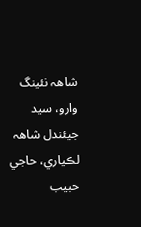شاھہ نئينگ وارو، سيد جيئندل شاھہ لڪياري، حاجي حبيب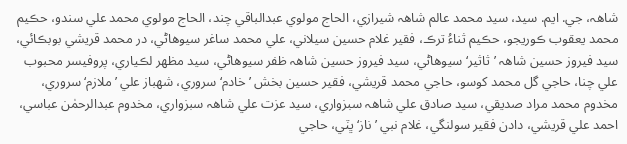شاھہ، جي. ايم. سيد، سيد محمد عالم شاھہ شيرازي، الحاج مولوي عبدالباقي چند، الحاج مولوي محمد علي سندو، حڪيم محمد يعقوب ڪوريجو، حڪيم ثناءُ ترڪ، فقير غلام حسين سيلاني، علي محمد ساغر سيوهاڻي، در محمد قريشي بوبڪائي، سيد فيروز حسين شاھہ ’ثاثير‘ سيوهاڻي، سيد فيروز حسين شاھہ ظفر سيوهاڻي، سيد مظهر لڪياري، پروفيسر محبوب علي چنا، حاجي گل محمد کوسو، حاجي محمد قريشي، فقير حسين بخش ’خادم‘ سروري، شھباز علي ’ملازم‘ سروري، مخدوم محمد مراد صديقي، سيد صادق علي شاھہ سبزواري، سيد عزت علي شاھہ سبزواري، مخدوم عبدالرحمٰن عباسي، احمد علي قريشي، دادن فقير سولنگي، غلام نبي ’ناز‘ ڀٽي، حاجي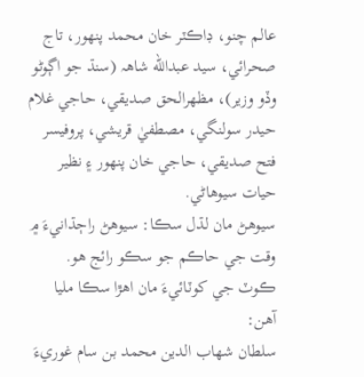عالم چنو، ڊاڪٽر خان محمد پنهور، تاج صحرائي، سيد عبدالله شاھہ (سنڌ جو اڳوڻو وڏو وزير)، مظهرالحق صديقي، حاجي غلام حيدر سولنگي، مصطفيٰ قريشي، پروفيسر فتح صديقي، حاجي خان پنهور ۽ نظير حيات سيوهاڻي.
سيوهڻ مان لڌل سڪا: سيوهڻ راڄڌانيءَ ۾ وقت جي حاڪم جو سڪو رائج هو. ڪوٽ جي کوٽائيءَ مان اهڙا سڪا مليا آهن:
سلطان شھاب الدين محمد بن سام غوريءَ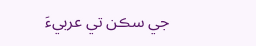جي سڪن تي عربيءَ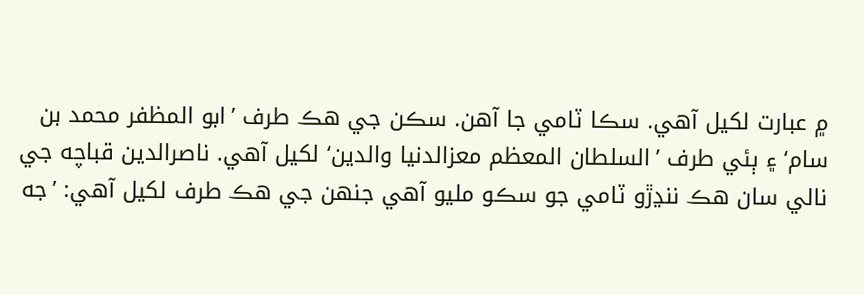۾ عبارت لکيل آهي. سڪا ٽامي جا آهن. سڪن جي هڪ طرف ’ابو المظفر محمد بن سام‘ ۽ ٻئي طرف ’السلطان المعظم معزالدنيا والدين‘ لکيل آهي. ناصرالدين قباچه جي نالي سان هڪ ننڍڙو ٽامي جو سڪو مليو آهي جنهن جي هڪ طرف لکيل آهي: ’جه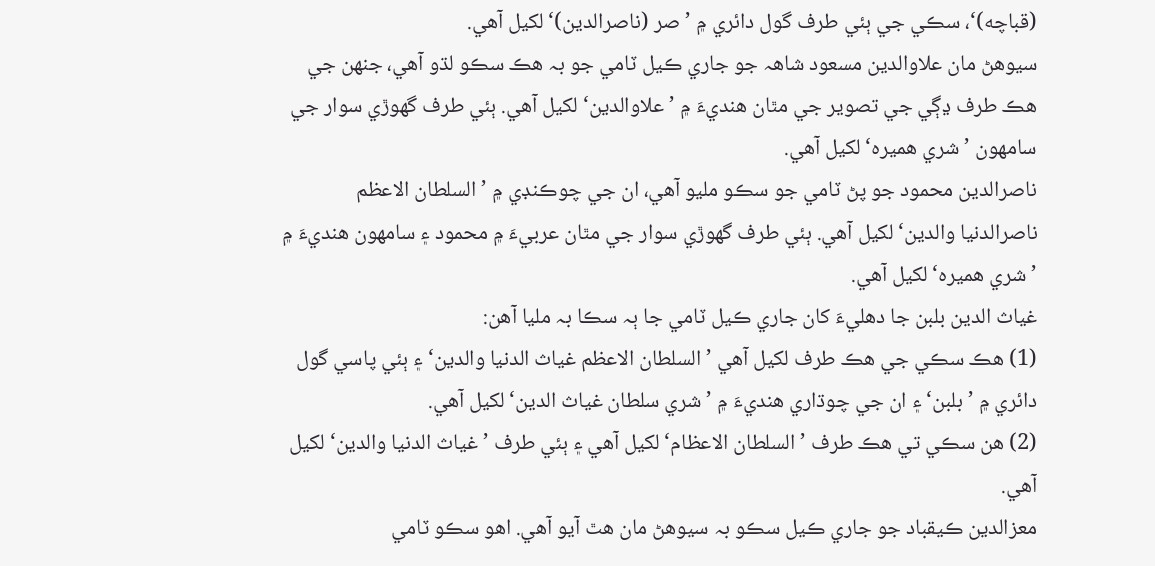(قباچه)‘، سڪي جي ٻئي طرف گول دائري ۾ ’صر (ناصرالدين)‘ لکيل آهي.
سيوهڻ مان علاوالدين مسعود شاھہ جو جاري ڪيل ٽامي جو بہ هڪ سڪو لڌو آهي، جنهن جي هڪ طرف ڍڳي جي تصوير جي مٿان هنديءَ ۾ ’علاوالدين‘ لکيل آهي. ٻئي طرف گهوڙي سوار جي سامهون ’شري هميره‘ لکيل آهي.
ناصرالدين محمود جو پڻ ٽامي جو سڪو مليو آهي، ان جي چوڪنڊي ۾ ’السلطان الاعظم ناصرالدنيا والدين‘ لکيل آهي. ٻئي طرف گهوڙي سوار جي مٿان عربيءَ ۾ محمود ۽ سامهون هنديءَ ۾ ’شري هميره‘ لکيل آهي.
غياث الدين بلبن جا دهليءَ کان جاري ڪيل ٽامي جا ٻہ سڪا بہ مليا آهن:
(1) هڪ سڪي جي هڪ طرف لکيل آهي ’السلطان الاعظم غياث الدنيا والدين‘ ۽ ٻئي پاسي گول دائري ۾ ’بلبن‘ ۽ ان جي چوڌاري هنديءَ ۾ ’شري سلطان غياث الدين‘ لکيل آهي.
(2) هن سڪي تي هڪ طرف ’السلطان الاعظام‘ لکيل آهي ۽ ٻئي طرف ’غياث الدنيا والدين‘ لکيل آهي.
معزالدين ڪيقباد جو جاري ڪيل سڪو بہ سيوهڻ مان هٿ آيو آهي. اهو سڪو ٽامي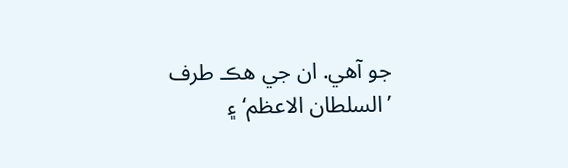جو آهي. ان جي هڪ طرف ’السلطان الاعظم‘ ۽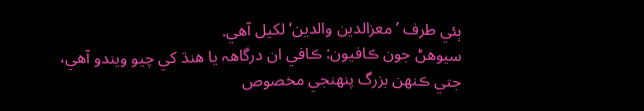ٻئي طرف ’معزالدين والدين‘ لکيل آهي.
سيوهڻ جون ڪافيون: ڪافي ان درگاھہ يا هنڌ کي چيو ويندو آهي، جتي ڪنهن بزرگ پنھنجي مخصوص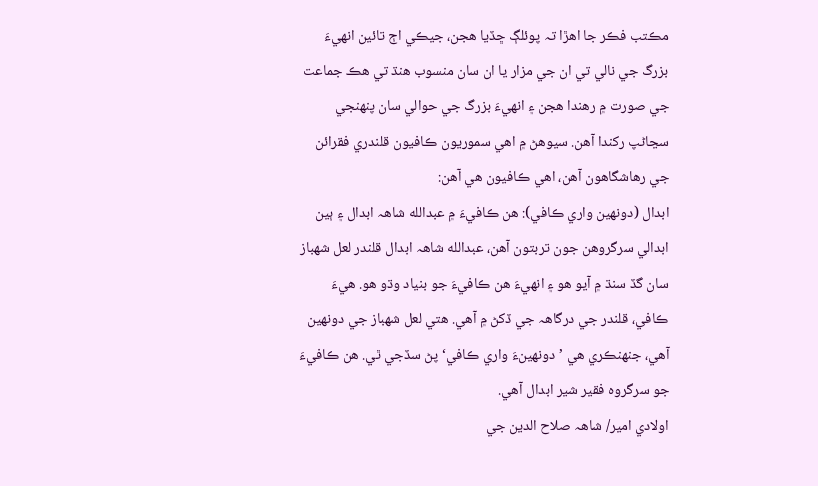مڪتب فڪر جا اهڙا تہ پوئلڳ ڇڏيا هجن، جيڪي اڄ تائين انهيءَ بزرگ جي نالي تي ان جي مزار يا ان سان منسوب هنڌ تي هڪ جماعت جي صورت ۾ رهندا هجن ۽ انهيءَ بزرگ جي حوالي سان پنھنجي سڃاڻپ رکندا آهن. سيوهڻ ۾ اهي سموريون ڪافيون قلندري فقرائن جي رهاشگاهون آهن، اهي ڪافيون هي آهن:
ابدال (دونهين واري ڪافي): هن ڪافيءَ ۾ عبدالله شاھہ ابدال ۽ ٻين ابدالي سرگروهن جون تربتون آهن، عبدالله شاھہ ابدال قلندر لعل شھباز سان گڏ سنڌ ۾ آيو هو ۽ انهيءَ هن ڪافيءَ جو بنياد وڌو هو. هيءَ ڪافي، قلندر جي درگاھہ جي ڏکڻ ۾ آهي. هتي لعل شھباز جي دونهين آهي، جنهنڪري هي ’دونهينءَ واري ڪافي‘ پڻ سڏجي ٿي. هن ڪافيءَ جو سرگروه فقير شير ابدال آهي.
اولادي امير/ شاھہ صلاح الدين جي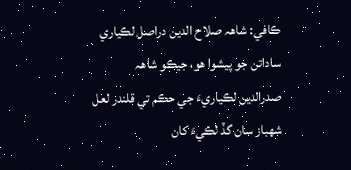ڪافي: شاھہ صلاح الدين دراصل لڪياري ساداتن جو پيشوا هو، جيڪو شاھہ صدرالدين لڪياريءَ جي حڪم تي قلندر لعل شھباز سان گڏ لڪيءَ کان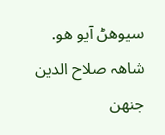سيوهڻ آيو هو. شاھہ صلاح الدين جنهن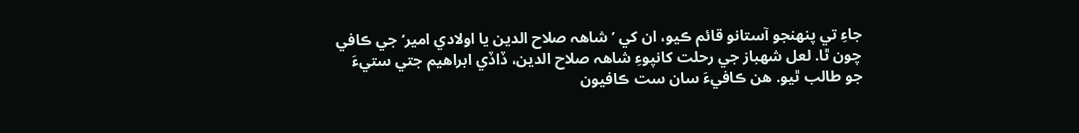جاءِ تي پنهنجو آستانو قائم ڪيو، ان کي ’شاھہ صلاح الدين يا اولادي امير‘ جي ڪافي چون ٿا. لعل شھباز جي رحلت کانپوءِ شاھہ صلاح الدين، ڏاڏي ابراهيم جتي ستيءَ جو طالب ٿيو. هن ڪافيءَ سان ست ڪافيون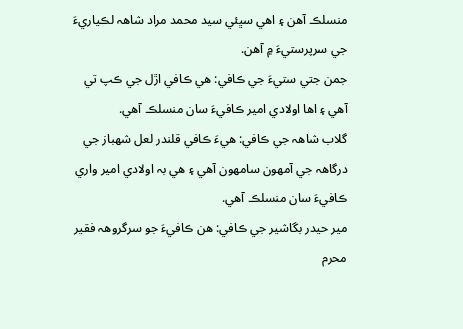منسلڪ آهن ۽ اهي سڀئي سيد محمد مراد شاھہ لڪياريءَ جي سرپرستيءَ ۾ آهن.
جمن جتي ستيءَ جي ڪافي: هي ڪافي اڙل جي ڪپ تي آهي ۽ اها اولادي امير ڪافيءَ سان منسلڪ آهي.
گلاب شاھہ جي ڪافي: هيءَ ڪافي قلندر لعل شھباز جي درگاھہ جي آمهون سامهون آهي ۽ هي بہ اولادي امير واري ڪافيءَ سان منسلڪ آهي.
مير حيدر بگاشير جي ڪافي: هن ڪافيءَ جو سرگروھہ فقير محرم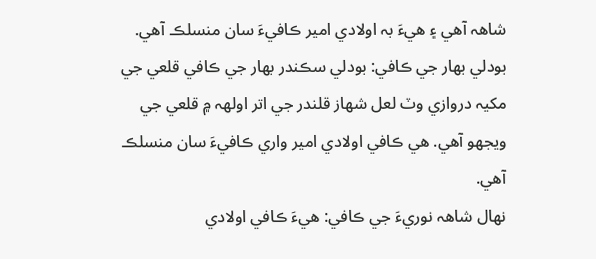شاھہ آهي ۽ هيءَ بہ اولادي امير ڪافيءَ سان منسلڪ آهي.
بودلي بھار جي ڪافي: بودلي سڪندر بھار جي ڪافي قلعي جي مکيہ دروازي وٽ لعل شهاز قلندر جي اتر اولھہ ۾ قلعي جي ويجهو آهي. هي ڪافي اولادي امير واري ڪافيءَ سان منسلڪ آهي.
نهال شاھہ نوريءَ جي ڪافي: هيءَ ڪافي اولادي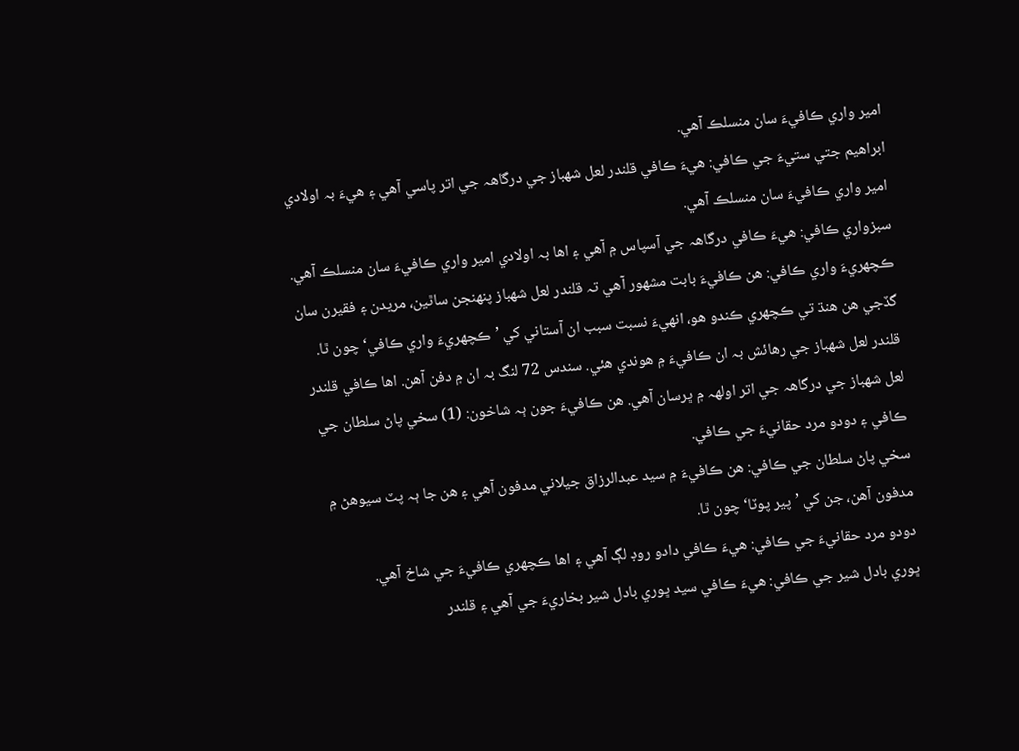امير واري ڪافيءَ سان منسلڪ آهي.
ابراهيم جتي ستيءَ جي ڪافي: هيءَ ڪافي قلندر لعل شھباز جي درگاھہ جي اتر پاسي آهي ۽ هيءَ بہ اولادي امير واري ڪافيءَ سان منسلڪ آهي.
سبزواري ڪافي: هيءَ ڪافي درگاھہ جي آسپاس ۾ آهي ۽ اها بہ اولادي امير واري ڪافيءَ سان منسلڪ آهي.
ڪچهريءَ واري ڪافي: هن ڪافيءَ بابت مشھور آهي تہ قلندر لعل شھباز پنهنجن ساٿين، مريدن ۽ فقيرن سان گڏجي هن هنڌ تي ڪچهري ڪندو هو، انهيءَ نسبت سبب ان آستاني کي ’ڪچهريءَ واري ڪافي‘ چون ٿا. قلندر لعل شھباز جي رهائش بہ ان ڪافيءَ ۾ هوندي هئي. سندس 72 لنگ بہ ان ۾ دفن آهن. اها ڪافي قلندر لعل شھباز جي درگاھہ جي اتر اولھہ ۾ ڀرسان آهي. هن ڪافيءَ جون ٻہ شاخون: (1) سخي پاڻ سلطان جي ڪافي ۽ دودو مرد حقانيءَ جي ڪافي.
سخي پاڻ سلطان جي ڪافي: هن ڪافيءَ ۾ سيد عبدالرزاق جيلاني مدفون آهي ۽ هن جا ٻہ پٽ سيوهڻ ۾ مدفون آهن، جن کي ’پير پوٽا‘ چون ٿا.
دودو مرد حقانيءَ جي ڪافي: هيءَ ڪافي دادو روڊ لڳ آهي ۽ اها ڪچهري ڪافيءَ جي شاخ آهي.
ڀوري بادل شير جي ڪافي: هيءَ ڪافي سيد ڀوري بادل شير بخاريءَ جي آهي ۽ قلندر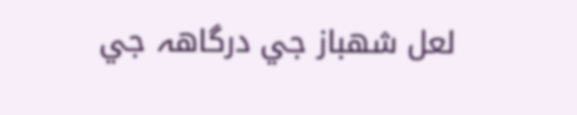لعل شھباز جي درگاھہ جي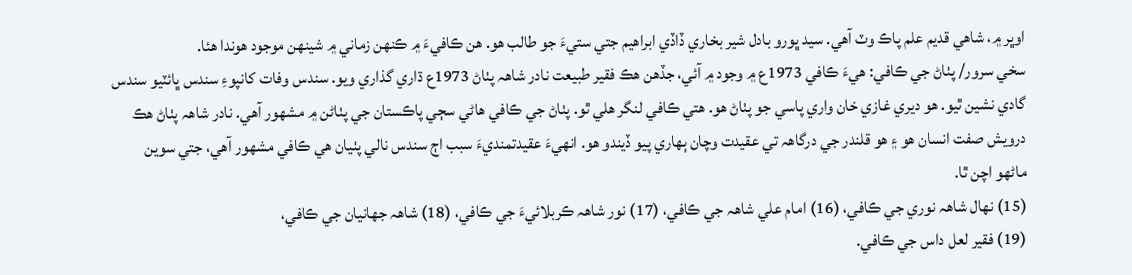اوڀر ۾، شاهي قديم علم پاڪ وٽ آهي. سيد ڀورو بادل شير بخاري ڏاڏي ابراهيم جتي ستيءَ جو طالب هو. هن ڪافيءَ ۾ ڪنهن زماني ۾ شينهن موجود هوندا هئا.
سخي سرور/ پٺاڻ جي ڪافي: هيءَ ڪافي 1973ع ۾ وجود ۾ آئي، جڏهن هڪ فقير طبيعت نادر شاھہ پٺاڻ 1973ع ڌاري گذاري ويو. سندس وفات کانپوءِ سندس ڀائٽيو سندس گادي نشين ٿيو. هو ديري غازي خان واري پاسي جو پٺاڻ هو. هتي ڪافي لنگر هلي ٿو. پٺاڻ جي ڪافي هاڻي سڄي پاڪستان جي پٺاڻن ۾ مشھور آهي. نادر شاھہ پٺاڻ هڪ درويش صفت انسان هو ۽ هو قلندر جي درگاھہ تي عقيدت وچان ٻهاري پيو ڏيندو هو. انهيءَ عقيدتمنديءَ سبب اڄ سندس نالي پٺيان هي ڪافي مشھور آهي، جتي سوين ماڻهو اچن ٿا.
(15) نهال شاھہ نوري جي ڪافي، (16) امام علي شاھہ جي ڪافي، (17) نور شاھہ ڪربلائيءَ جي ڪافي، (18) شاھہ جھانيان جي ڪافي،
(19) فقير لعل داس جي ڪافي.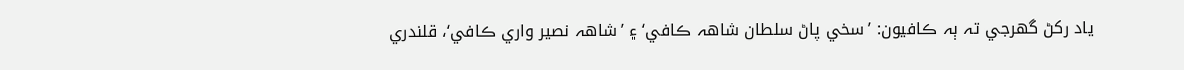ياد رکڻ گهرجي تہ ٻہ ڪافيون: ’سخي پاڻ سلطان شاھہ ڪافي‘ ۽ ’شاھہ نصير واري ڪافي‘، قلندري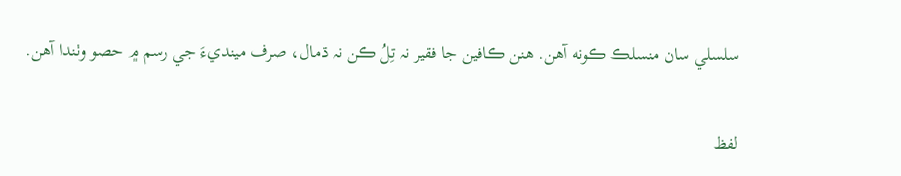سلسلي سان منسلڪ ڪونه آهن. هنن ڪافين جا فقير نہ تِلُ ڪن نہ ڌمال، صرف مينديءَ جي رسم ۾ حصو وٺندا آهن.


لفظ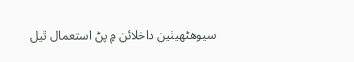سيوهڻھيٺين داخلائن ۾ پڻ استعمال ٿيل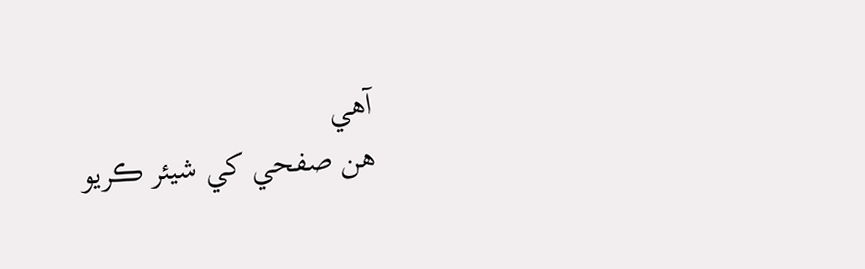آھي
هن صفحي کي شيئر ڪريو